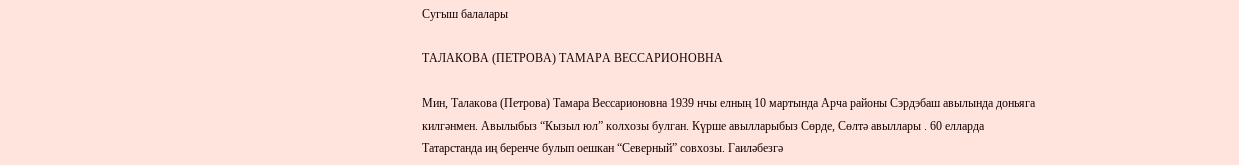Сугыш балалары

ТАЛАКОВА (ПЕТРОВА) ТАМАРА ВЕССАРИОНОВНА

Мин, Талакова (Петрова) Тамара Вессарионовна 1939 нчы елның 10 мартында Арча районы Сэрдэбаш авылында доньяга килгәнмен. Авылыбыз “Кызыл юл” колхозы булган. Күрше авылларыбыз Сөрде, Сөлтә авыллары . 60 елларда Татарстанда иң беренче булып оешкан “Северный” совхозы. Гаиләбезгә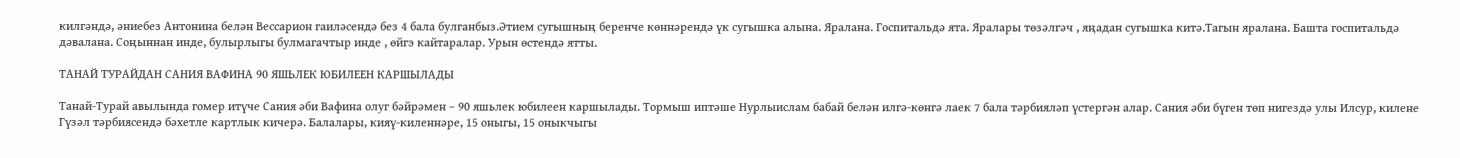килгәндә, әниебез Антонина белән Вессарион гаиләсендә без 4 бала булганбыз.Әтием сугышның беренче көннәрендә үк сугышка алына. Яралана. Госпитальдә ята. Яралары төзәлгәч , яңадан сугышка китә.Тагын яралана. Башта госпитальдә дәвалана. Соңыннан инде, булырлыгы булмагачтыр инде , өйгэ кайтаралар. Урын өстендә ятты.

ТАНАЙ ТУРАЙДАН САНИЯ ВАФИНА 90 ЯШЬЛЕК ЮБИЛЕЕН КАРШЫЛАДЫ

Танай-Турай авылында гомер итүче Сания әби Вафина олуг бәйрәмен – 90 яшьлек юбилеен каршылады. Тормыш иптәше Нурлыислам бабай белән илгә-көнгә лаек 7 бала тәрбияләп үстергән алар. Сания әби бүген төп нигездә улы Илсур, килене Гүзәл тәрбиясендә бәхетле картлык кичерә. Балалары, кияү-киленнәре, 15 оныгы, 15 оныкчыгы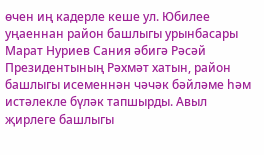өчен иң кадерле кеше ул. Юбилее уңаеннан район башлыгы урынбасары Марат Нуриев Сания әбигә Рәсәй Президентының Рәхмәт хатын, район башлыгы исеменнән чәчәк бәйләме һәм истәлекле бүләк тапшырды. Авыл җирлеге башлыгы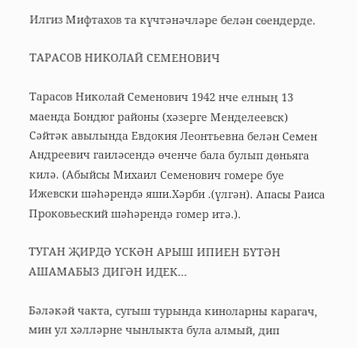Илгиз Мифтахов та күчтәнәчләре белән сөендерде.

ТАРАСОВ НИКОЛАЙ СЕМЕНОВИЧ

Тарасов Николай Семенович 1942 нче елның 13 маенда Бондюг районы (хәзерге Менделеевск) Сәйтәк авылында Евдокия Леонтьевна белән Семен Андреевич гаиләсендә өченче бала булып дөньяга килә. (Абыйсы Михаил Семенович гомере буе Ижевски шәһәрендә яши.Хәрби .(үлгән). Апасы Раиса Проковьеский шәһәрендә гомер итә.).

ТУГАН ҖИРДӘ ҮСКӘН АРЫШ ИПИЕН БҮТӘН АШАМАБЫЗ ДИГӘН ИДЕК…

Бәләкәй чакта, сугыш турында киноларны карагач, мин ул хәлләрне чынлыкта була алмый, дип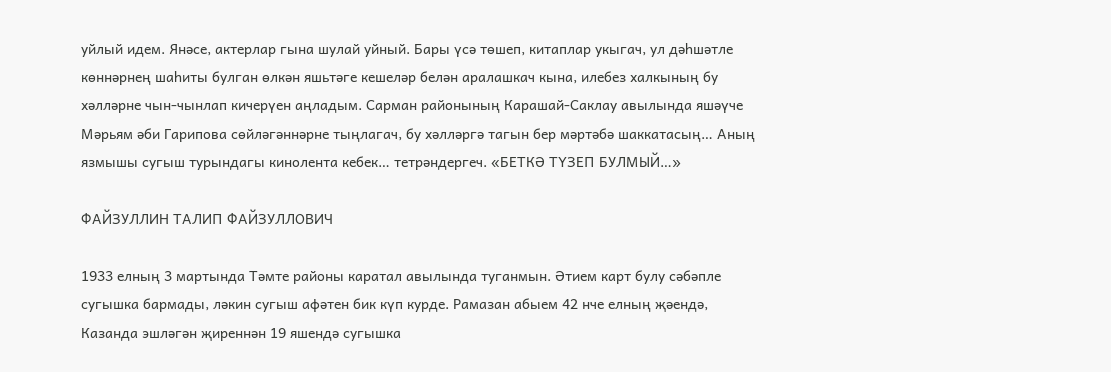уйлый идем. Янәсе, актерлар гына шулай уйный. Бары үсә төшеп, китаплар укыгач, ул дәһшәтле көннәрнең шаһиты булган өлкән яшьтәге кешеләр белән аралашкач кына, илебез халкының бу хәлләрне чын-чынлап кичерүен аңладым. Сарман районының Карашай-Саклау авылында яшәүче Мәрьям әби Гарипова сөйләгәннәрне тыңлагач, бу хәлләргә тагын бер мәртәбә шаккатасың… Аның язмышы сугыш турындагы кинолента кебек… тетрәндергеч. «БЕТКӘ ТҮЗЕП БУЛМЫЙ…»

ФАЙЗУЛЛИН ТАЛИП ФАЙЗУЛЛОВИЧ

1933 елның 3 мартында Тәмте районы каратал авылында туганмын. Әтием карт булу сәбәпле сугышка бармады, ләкин сугыш афәтен бик күп курде. Рамазан абыем 42 нче елның җәендә, Казанда эшләгән җиреннән 19 яшендә сугышка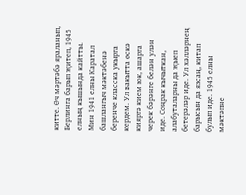китте. Өч мәртәбә яраланып, Берлинга барып җитеп, 1945 елның кышында кайтты. Мин 1941 елны Каратал башлангыч мәктәбенә беренче класска укырга кердем. Ул вакытта өскә кияргә кием юк, ашарга черек бәрәнге белән улән иде. Соңрак кычыткан, алабуталарны да җыеп бетерәләр иде. Ул хәлләрнең барысын да язсаң, китап булып иде. 1945 елны мәктәпне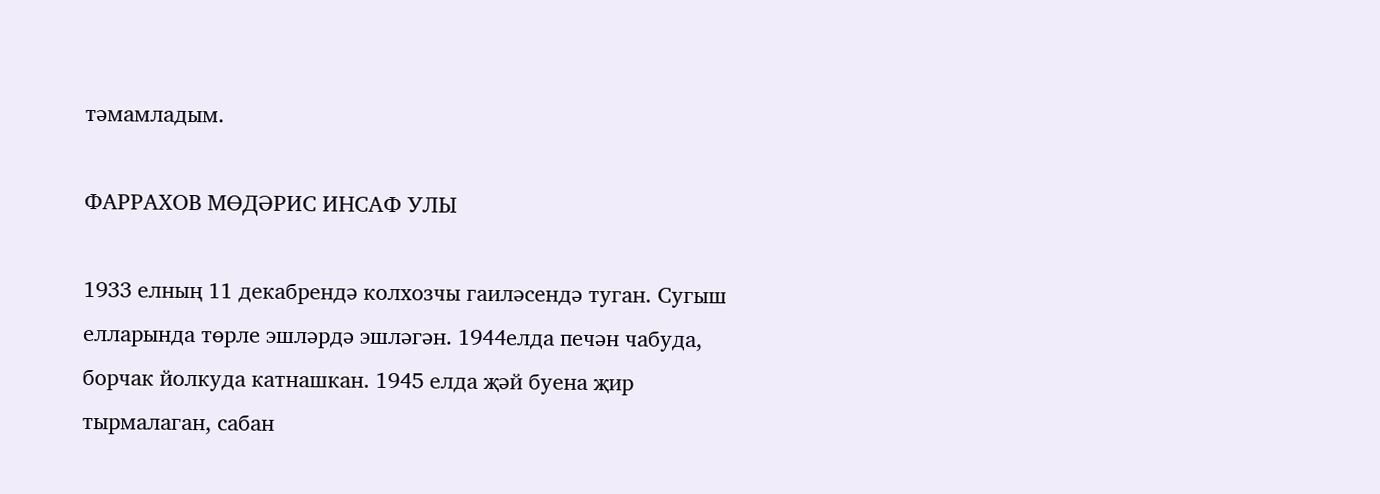тәмамладым.

ФАРРАХОВ МӨДӘРИС ИНСАФ УЛЫ

1933 елның 11 декабрендә колхозчы гаиләсендә туган. Сугыш елларында төрле эшләрдә эшләгән. 1944елда печән чабуда, борчак йолкуда катнашкан. 1945 елда җәй буена җир тырмалаган, сабан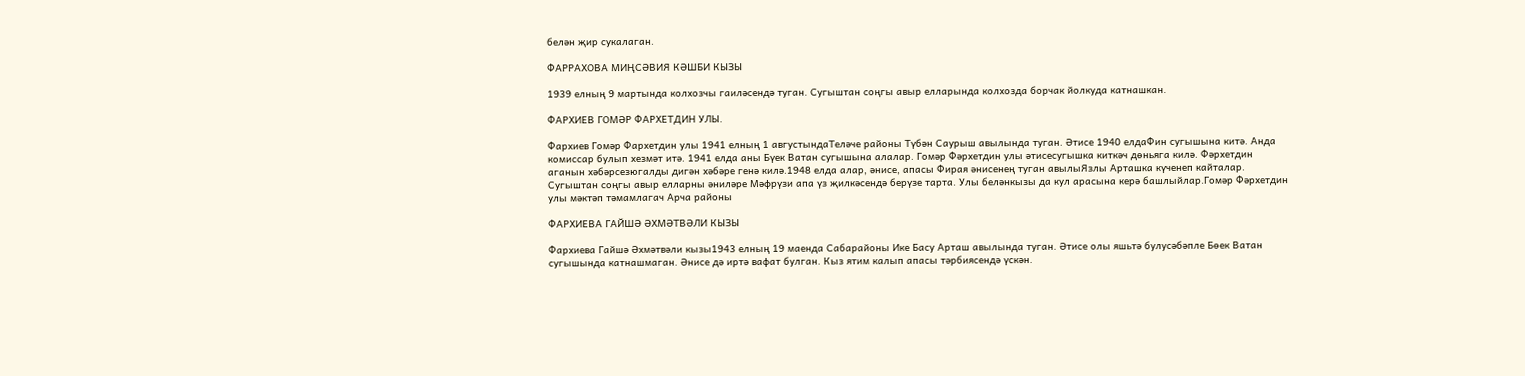белән җир сукалаган.

ФАРРАХОВА МИҢСӘВИЯ КӘШБИ КЫЗЫ

1939 елның 9 мартында колхозчы гаиләсендә туган. Сугыштан соңгы авыр елларында колхозда борчак йолкуда катнашкан.

ФАРХИЕВ ГОМӘР ФАРХЕТДИН УЛЫ.

Фархиев Гомәр Фархетдин улы 1941 елның 1 августындаТеләче районы Түбән Саурыш авылында туган. Әтисе 1940 елдаФин сугышына китә. Анда комиссар булып хезмәт итә. 1941 елда аны Бүек Ватан сугышына алалар. Гомәр Фәрхетдин улы әтисесугышка киткәч дөньяга килә. Фәрхетдин аганын хәбәрсезюгалды дигән хәбәре генә килә.1948 елда алар, әнисе, апасы Фирая әнисенең туган авылыЯзлы Арташка күченеп кайталар. Сугыштан соңгы авыр елларны әниләре Мәфрүзи апа үз җилкәсендә берүзе тарта. Улы беләнкызы да кул арасына керә башлыйлар.Гомәр Фәрхетдин улы мәктәп тәмамлагач Арча районы

ФАРХИЕВА ГАЙШӘ ӘХМӘТВӘЛИ КЫЗЫ

Фархиева Гайшә Әхмәтвәли кызы1943 елның 19 маенда Сабарайоны Ике Басу Арташ авылында туган. Әтисе олы яшьтә булусәбәпле Бөек Ватан сугышында катнашмаган. Әнисе дә иртә вафат булган. Кыз ятим калып апасы тәрбиясендә үскән.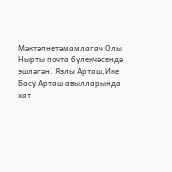Мәктәпнетәмамлагач Олы Нырты почта бүлекчәсендә эшләгән. Язлы Арташ,Ике Басу Арташ авылларында хат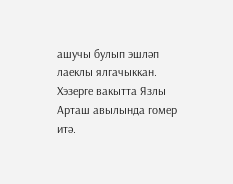ашучы булып эшләп лаеклы ялгачыккан. Хэзерге вакытта Язлы Арташ авылында гомер итә.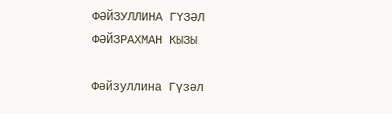ФӘЙЗУЛЛИНА ГҮЗӘЛ ФӘЙЗРАХМАН КЫЗЫ

Фәйзуллина Гүзәл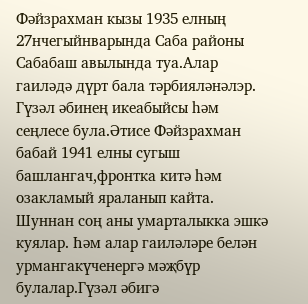Фәйзрахман кызы 1935 елның 27нчегыйнварында Саба районы Сабабаш авылында туа.Алар гаиләдә дүрт бала тәрбияләнәлэр. Гүзәл әбинең икеабыйсы һәм сеңлесе була.Әтисе Фәйзрахман бабай 1941 елны сугыш башлангач,фронтка китә һәм озакламый яраланып кайта. Шуннан соң аны умарталыкка эшкә куялар. Һәм алар гаиләләре белән урмангакүченергә мәҗбүр булалар.Гүзәл әбигә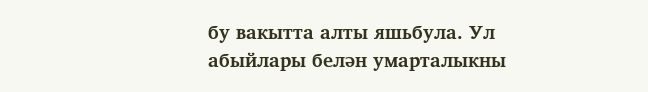бу вакытта алты яшьбула. Ул абыйлары белән умарталыкны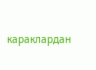караклардан